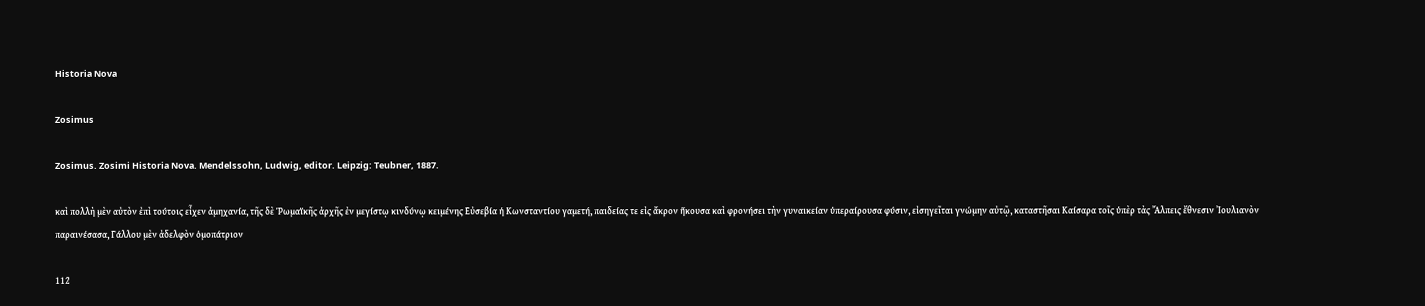Historia Nova

Zosimus

Zosimus. Zosimi Historia Nova. Mendelssohn, Ludwig, editor. Leipzig: Teubner, 1887.

καὶ πολλὴ μὲν αὐτὸν ἐπὶ τούτοις εἶχεν ἀμηχανία, τῆς δὲ Ῥωμαϊκῆς ἀρχῆς ἐν μεγίστῳ κινδύνῳ κειμένης Εὐσεβία ἡ Κωνσταντίου γαμετή, παιδείας τε εἰς ἄκρον ἥκουσα καὶ φρονήσει τὴν γυναικείαν ὑπεραίρουσα φύσιν, εἰσηγεῖται γνώμην αὐτῷ, καταστῆσαι Καίσαρα τοῖς ὑπὲρ τὰς Ἄλπεις ἔθνεσιν Ἰουλιανὸν παραινέσασα, Γάλλου μὲν ἀδελφὸν ὁμοπάτριον

112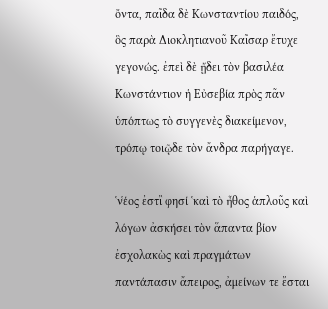ὄντα, παῖδα δὲ Κωνσταντίου παιδός, ὃς παρὰ Διοκλητιανοῦ Καῖσαρ ἔτυχε γεγονώς. ἐπεὶ δὲ ᾔδει τὸν βασιλέα Κωνστάντιον ἡ Εὐσεβία πρὸς πᾶν ὑπόπτως τὸ συγγενὲς διακείμενον, τρόπῳ τοιῷδε τὸν ἄνδρα παρήγαγε.

ʽν̔έος ἐστἲ φησί ʽκαὶ τὸ ἦθος ἁπλοῦς καὶ λόγων ἀσκήσει τὸν ἅπαντα βίον ἐσχολακὼς καὶ πραγμάτων παντάπασιν ἄπειρος, ἀμείνων τε ἔσται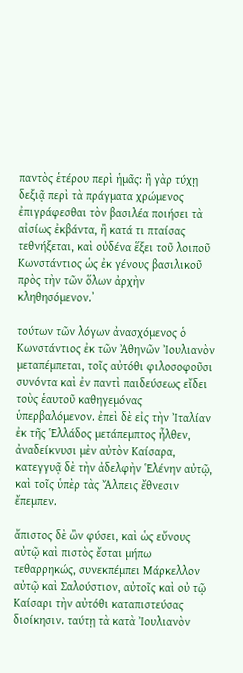παντὸς ἑτέρου περὶ ἡμᾶς: ἢ γὰρ τύχῃ δεξιᾷ περὶ τὰ πράγματα χρώμενος ἐπιγράφεσθαι τὸν βασιλέα ποιήσει τὰ αἰσίως ἐκβάντα, ἢ κατά τι πταίσας τεθνήξεται, καὶ οὐδένα ἕξει τοῦ λοιποῦ Κωνστάντιος ὡς ἐκ γένους βασιλικοῦ πρὸς τὴν τῶν ὅλων ἀρχὴν κληθησόμενον.ʼ

τούτων τῶν λόγων ἀνασχόμενος ὁ Κωνστάντιος ἐκ τῶν Ἀθηνῶν Ἰουλιανὸν μεταπέμπεται, τοῖς αὐτόθι φιλοσοφοῦσι συνόντα καὶ ἐν παντὶ παιδεύσεως εἴδει τοὺς ἑαυτοῦ καθηγεμόνας ὑπερβαλόμενον. ἐπεὶ δὲ εἰς τὴν Ἰταλίαν ἐκ τῆς Ἑλλάδος μετάπεμπτος ἦλθεν, ἀναδείκνυσι μὲν αὐτὸν Καίσαρα, κατεγγυᾷ δὲ τὴν ἀδελφὴν Ἑλένην αὐτῷ, καὶ τοῖς ὑπὲρ τὰς Ἄλπεις ἔθνεσιν ἔπεμπεν.

ἄπιστος δὲ ὢν φύσει, καὶ ὡς εὔνους αὐτῷ καὶ πιστὸς ἔσται μήπω τεθαρρηκώς, συνεκπέμπει Μάρκελλον αὐτῷ καὶ Σαλούστιον, αὐτοῖς καὶ οὐ τῷ Καίσαρι τὴν αὐτόθι καταπιστεύσας διοίκησιν. ταύτῃ τὰ κατὰ Ἰουλιανὸν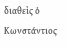διαθεὶς ὁ Κωνστάντιος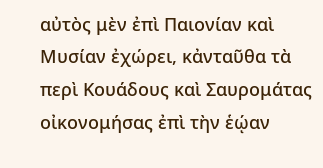αὐτὸς μὲν ἐπὶ Παιονίαν καὶ Μυσίαν ἐχώρει, κἀνταῦθα τὰ περὶ Κουάδους καὶ Σαυρομάτας οἰκονομήσας ἐπὶ τὴν ἑῴαν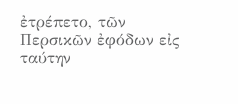ἐτρέπετο, τῶν Περσικῶν ἐφόδων εἰς ταύτην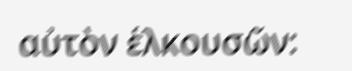αὐτὸν ἑλκουσῶν: